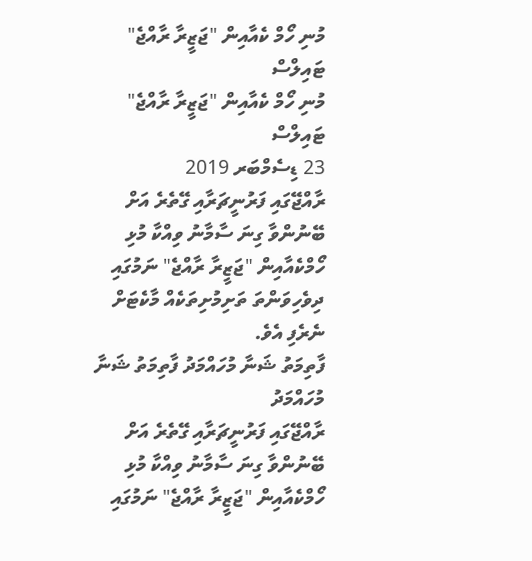މުނި ހޯމް ކެއާއިން "ޖަޒީރާ ރާއްޖެ" ޓައިލްސް
މުނި ހޯމް ކެއާއިން "ޖަޒީރާ ރާއްޖެ" ޓައިލްސް
23 ޑިސެމްބަރ 2019
ރާއްޖޭގައި ފަރުނީޗަރާއި ގޭތެރެ އަށް ބޭނުންވާ ގިނަ ސާމާނު ވިއްކާ މުޅި ހޯމްކެއާއިން "ޖަޒީރާ ރާއްޖެ" ނަމުގައި ދިވެހިވަންތަ ތަށިމުށިތަކެއް މާކެޓަށް ނެރެފި އެވެ.
ފާތިމަތު ޝަނާ މުހައްމަދު ފާތިމަތު ޝަނާ މުހައްމަދު
ރާއްޖޭގައި ފަރުނީޗަރާއި ގޭތެރެ އަށް ބޭނުންވާ ގިނަ ސާމާނު ވިއްކާ މުޅި ހޯމްކެއާއިން "ޖަޒީރާ ރާއްޖެ" ނަމުގައި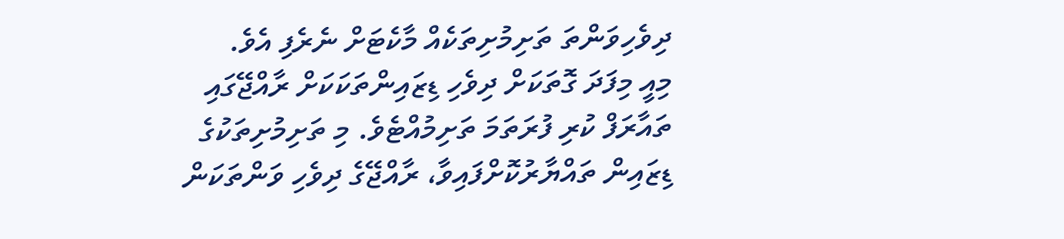ދިވެހިވަންތަ ތަށިމުށިތަކެއް މާކެޓަށް ނެރެފި އެވެ.
މިއީ މިފަދަ ގޮތަކަށް ދިވެހި ޑިޒައިންތަކަކަށް ރާއްޖޭގައި ތައާރަފް ކުރި ފުރަތަމަ ތަށިމުއްޓެވެ. މި ތަށިމުށިތަކުގެ ޑިޒައިން ތައްޔާރުކޮށްފައިވާ، ރާއްޖޭގެ ދިވެހި ވަންތަކަން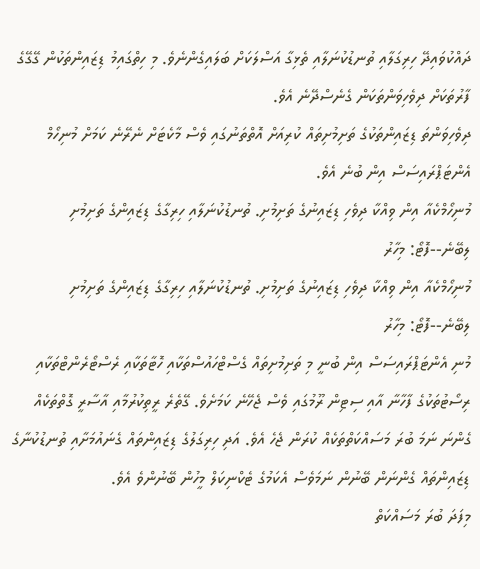ދައްކުވައިދޭ ހިރިގަލާއި ތުނޑުކުނަލާއި ތެޅިގާ އަސްލަކަށް ބަލައިގެންނެވެ. މި ހިތްގައިމު ޑިޒައިންތަކުން ގޭގޭގެ ފާރުތަކަށް ދިވެހިވަންތަކަން ގެނެސްދޭނެ އެވެ.
ދިވެހިވަންތަ ޑިޒައިންތަކުގެ ތަށިމުށިތައް ކުރިއަށް އޮތްތަނުގައި ވެސް މާކެޓަށް ނެރޭނެ ކަމަށް މުނިހޯމް އެންޓަޕްރައިސަސް އިން ބުނެ އެވެ.
މުނިހޯމްކެއާ އިން ވިއްކާ ދިވެހި ޑިޒައިނުގެ ތަށިމުށި. ތުނޑުކުނަލާއި ހިރިގާގެ ޑިޒައިންގެ ތަށިމުށި ލިބޭނެ--ފޮޓޯ: މިހާރު
މުނިހޯމްކެއާ އިން ވިއްކާ ދިވެހި ޑިޒައިނުގެ ތަށިމުށި. ތުނޑުކުނަލާއި ހިރިގާގެ ޑިޒައިންގެ ތަށިމުށި ލިބޭނެ--ފޮޓޯ: މިހާރު
މުނި އެންޓަޕްރައިސަސް އިން ބުނީ މި ތަށިމުށިތައް ގެސްޓްހައުސްތަކާއި ހޮޓާތަކާއި ރެސްޓޯރެންޓްތަކާއި ރިސޯޓުތަކުގެ ފާހާނާ އާއި ސިޓިން ރޫމުގައި ވެސް ޖެހޭނެ ކަމަށެވެ. ގޭތެރެ ރީތިކުރުމާއި އާސާރީ ގޮތްތަކެއް ގެންނަ ނަމަ ބުރަ މަސައްކަތްތަކެއް ކުރަން ޖެހެ އެވެ. އަދި ހިރިގަލުގެ ޑިޒައިންތައް ގެނައުމަށާއި ތުނޑުކުނާގެ ޑިޒައިންތައް ގެންނަން ބޭނުން ނަމަވެސް އެކަމުގެ ޓެކްނިކަލް މީހުން ބޭނުންވެ އެވެ.
މިފަދަ ބުރަ މަސައްކަތް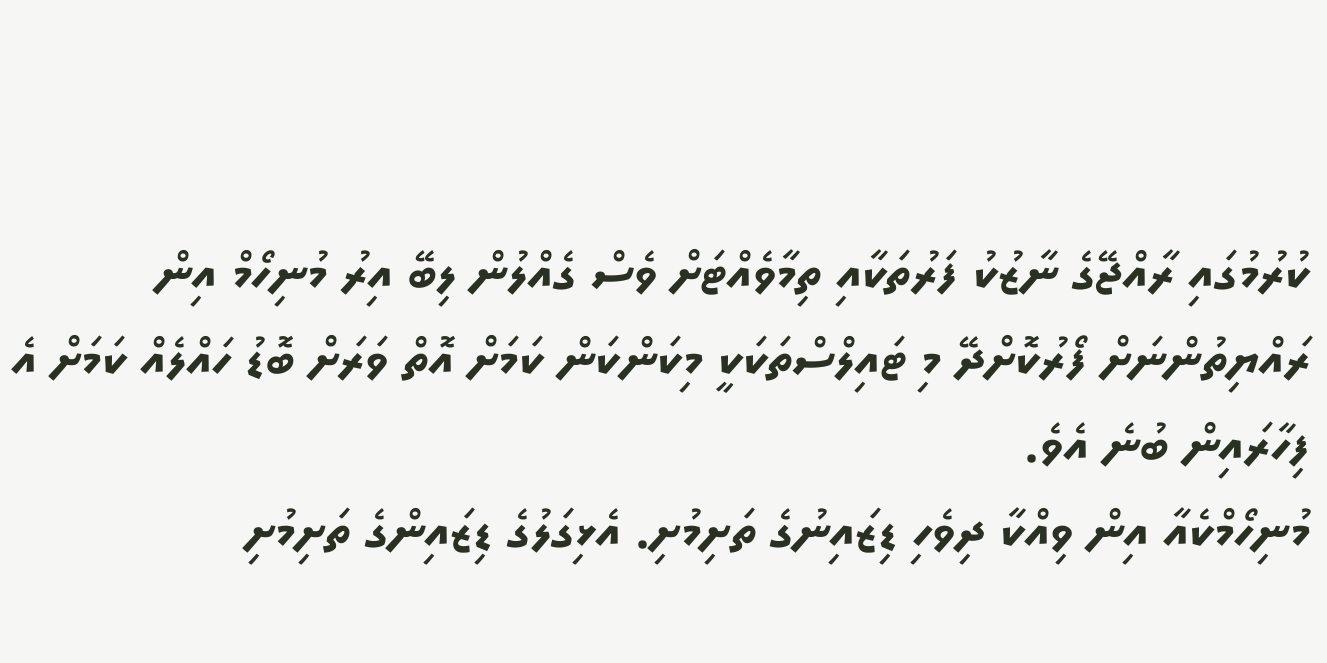ކުރުމުގައި ރާއްޖޭގެ ނާޒުކު ފަރުތަކާއި ތިމާވެއްޓަށް ވެސް ގެއްލުން ލިބޭ އިރު މުނިހޯމް އިން ރައްޔިތުންނަށް ފޯރުކޮށްދޭ މި ޓައިލްސްތަކަކީ މިކަންކަން ކަމަށް އޮތް ވަރަށް ބޮޑު ހައްލެއް ކަމަށް އެ ފިހާރައިން ބުނެ އެވެ.
މުނިހޯމްކެއާ އިން ވިއްކާ ދިވެހި ޑިޒައިނުގެ ތަށިމުށި. އެޅިގަލުގެ ޑިޒައިންގެ ތަށިމުށި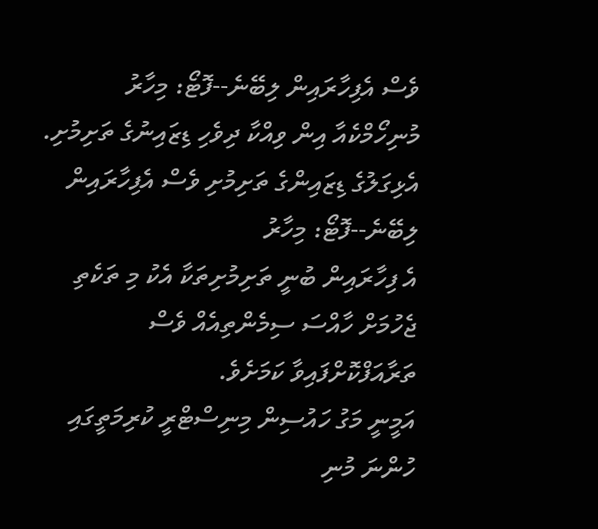ވެސް އެފިހާރައިން ލިބޭނެ--ފޮޓޯ: މިހާރު
މުނިހޯމްކެއާ އިން ވިއްކާ ދިވެހި ޑިޒައިނުގެ ތަށިމުށި. އެޅިގަލުގެ ޑިޒައިންގެ ތަށިމުށި ވެސް އެފިހާރައިން ލިބޭނެ--ފޮޓޯ: މިހާރު
އެ ފިހާރައިން ބުނީ ތަށިމުށިތަކާ އެކު މި ތަކެތި ޖެހުމަށް ހާއްސަ ސިމެންތިއެއް ވެސް ތަރާއަފްކޮށްފައިވާ ކަމަށެވެ.
އަމީނީ މަގު ހައުސިން މިނިސްޓްރީ ކުރިމަތީގައި ހުންނަ މުނި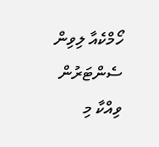ހޯމްކެއާ ލިވިން ސެންޓަރުން ވިއްކާ މި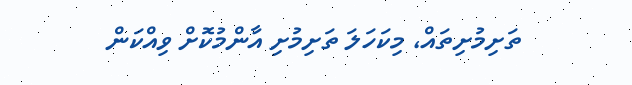ތަށިމުށިތައް، މިކަހަލަ ތަށިމުށި އާންމުކޮށް ވިއްކަން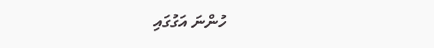ހުންނަ އަގުގައި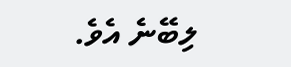ލިބޭނެ އެވެ.